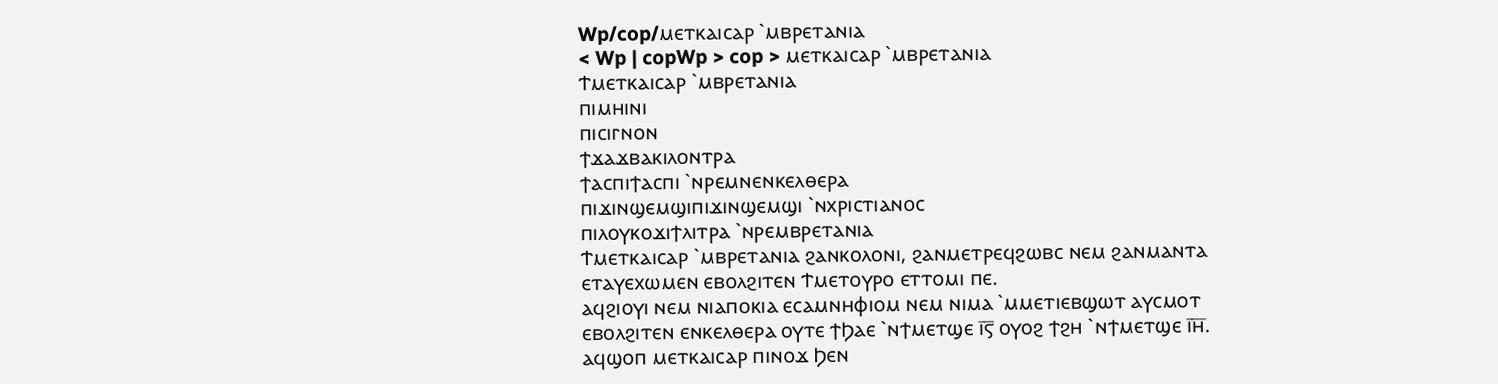Wp/cop/ⲙⲉⲧⲕⲁⲓⲥⲁⲣ `ⲙⲃⲣⲉⲧⲁⲛⲓⲁ
< Wp | copWp > cop > ⲙⲉⲧⲕⲁⲓⲥⲁⲣ `ⲙⲃⲣⲉⲧⲁⲛⲓⲁ
Ϯⲙⲉⲧⲕⲁⲓⲥⲁⲣ `ⲙⲃⲣⲉⲧⲁⲛⲓⲁ
ⲡⲓⲙⲏⲓⲛⲓ
ⲡⲓⲥⲓⲅⲛⲟⲛ
ϯϫⲁϫⲃⲁⲕⲓⲗⲟⲛⲧⲣⲁ
ϯⲁⲥⲡⲓϯⲁⲥⲡⲓ `ⲛⲣⲉⲙⲛⲉⲛⲕⲉⲗⲑⲉⲣⲁ
ⲡⲓϫⲓⲛϣⲉⲙϣⲓⲡⲓϫⲓⲛϣⲉⲙϣⲓ `ⲛⲭⲣⲓⲥⲧⲓⲁⲛⲟⲥ
ⲡⲓⲗⲟⲩⲕⲟϫⲓϯⲗⲓⲧⲣⲁ `ⲛⲣⲉⲙⲃⲣⲉⲧⲁⲛⲓⲁ
Ϯⲙⲉⲧⲕⲁⲓⲥⲁⲣ `ⲙⲃⲣⲉⲧⲁⲛⲓⲁ ϩⲁⲛⲕⲟⲗⲟⲛⲓ, ϩⲁⲛⲙⲉⲧⲣⲉϥϩⲱⲃⲥ ⲛⲉⲙ ϩⲁⲛⲙⲁⲛⲧⲁ ⲉⲧⲁⲩⲉⲭⲱⲙⲉⲛ ⲉⲃⲟⲗϩⲓⲧⲉⲛ Ϯⲙⲉⲧⲟⲩⲣⲟ ⲉⲧⲧⲟⲙⲓ ⲡⲉ.
ⲁϥϩⲓⲟⲩⲓ ⲛⲉⲙ ⲛⲓⲁⲡⲟⲕⲓⲁ ⲉⲥⲁⲙⲛⲏⲫⲓⲟⲙ ⲛⲉⲙ ⲛⲓⲙⲁ `ⲙⲙⲉⲧⲓⲉⲃϣⲱⲧ ⲁⲩⲥⲙⲟⲧ ⲉⲃⲟⲗϩⲓⲧⲉⲛ ⲉⲛⲕⲉⲗⲑⲉⲣⲁ ⲟⲩⲧⲉ ϯϦⲁⲉ `ⲛϯⲙⲉⲧϣⲉ ⲓ̅ⲋ̅ ⲟⲩⲟϩ ϯϩⲏ `ⲛϯⲙⲉⲧϣⲉ ⲓ̅ⲏ̅. ⲁϥϣⲟⲡ ⲙⲉⲧⲕⲁⲓⲥⲁⲣ ⲡⲓⲛⲟϫ Ϧⲉⲛ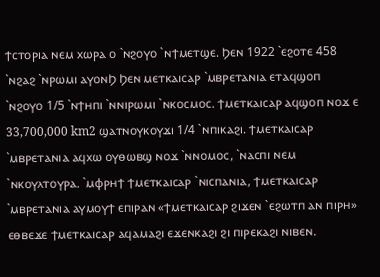ϯⲥⲧⲟⲣⲓⲁ ⲛⲉⲙ ⲭⲱⲣⲁ ⲟ `ⲛϩⲟⲩⲟ `ⲛϯⲙⲉⲧϣⲉ. Ϧⲉⲛ 1922 `ⲉϩⲟⲧⲉ 458 `ⲛϩⲁϩ `ⲛⲣⲱⲙⲓ ⲁⲩⲟⲛϦ Ϧⲉⲛ ⲙⲉⲧⲕⲁⲓⲥⲁⲣ `ⲙⲃⲣⲉⲧⲁⲛⲓⲁ ⲉⲧⲁϥϣⲟⲡ `ⲛϩⲟⲩⲟ 1/5 `ⲛϯⲏⲡⲓ `ⲛⲛⲓⲣⲱⲙⲓ `ⲛⲕⲟⲥⲙⲟⲥ. ϯⲙⲉⲧⲕⲁⲓⲥⲁⲣ ⲁϥϣⲟⲡ ⲛⲟϫ ⲉ 33,700,000 km2 ϣⲁⲧⲛⲟⲩⲕⲟⲩϫⲓ 1/4 `ⲛⲡⲓⲕⲁϩⲓ. ϯⲙⲉⲧⲕⲁⲓⲥⲁⲣ `ⲙⲃⲣⲉⲧⲁⲛⲓⲁ ⲁϥⲭⲱ ⲟⲩⲑⲱⲃϣ ⲛⲟϫ `ⲛⲛⲟⲙⲟⲥ, `ⲛⲁⲥⲡⲓ ⲛⲉⲙ `ⲛⲕⲟⲩⲗⲧⲟⲩⲣⲁ. `ⲙⲫⲣⲏϯ ϯⲙⲉⲧⲕⲁⲓⲥⲁⲣ `ⲛⲓⲥⲡⲁⲛⲓⲁ, ϯⲙⲉⲧⲕⲁⲓⲥⲁⲣ `ⲙⲃⲣⲉⲧⲁⲛⲓⲁ ⲁⲩⲙⲟⲩϯ ⲉⲡⲓⲣⲁⲛ «ϯⲙⲉⲧⲕⲁⲓⲥⲁⲣ ϩⲓϫⲉⲛ `ⲉϩⲱⲧⲡ ⲁⲛ ⲡⲓⲣⲏ» ⲉⲑⲃⲉϫⲉ ϯⲙⲉⲧⲕⲁⲓⲥⲁⲣ ⲁϥⲁⲙⲁϩⲓ ⲉϫⲉⲛⲕⲁϩⲓ ϩⲓ ⲡⲓⲣⲉⲕⲁϩⲓ ⲛⲓⲃⲉⲛ.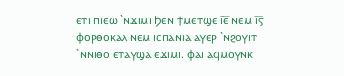ⲉⲧⲓ ⲡⲓⲉⲱ `ⲛϫⲓⲙⲓ Ϧⲉⲛ ϯⲙⲉⲧϣⲉ ⲓ̅ⲉ̅ ⲛⲉⲙ ⲓ̅ⲋ̅ ⲫⲟⲣⲑⲟⲕⲁⲗ ⲛⲉⲙ ⲓⲥⲡⲁⲛⲓⲁ ⲁⲩⲉⲣ `ⲛϩⲟⲩⲓⲧ `ⲛⲛⲓⲑⲟ ⲉⲧⲁⲩϣⲁ ⲉϫⲓⲙⲓ. ⲫⲁⲓ ⲁϥⲙⲟⲩⲛⲕ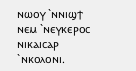ⲛⲱⲟⲩ `ⲛⲛⲓϣϯ ⲛⲉⲙ `ⲛⲉⲩⲕⲉⲣⲟⲥ ⲛⲓⲕⲁⲓⲥⲁⲣ `ⲛⲕⲟⲗⲟⲛⲓ.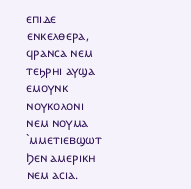ⲉⲡⲓⲇⲉ ⲉⲛⲕⲉⲗⲑⲉⲣⲁ, ϥⲣⲁⲛⲥⲁ ⲛⲉⲙ ⲧⲉϧⲣⲏⲓ ⲁⲩϣⲁ ⲉⲙⲟⲩⲛⲕ ⲛⲟⲩⲕⲟⲗⲟⲛⲓ ⲛⲉⲙ ⲛⲟⲩⲙⲁ `ⲙⲙⲉⲧⲓⲉⲃϣⲱⲧ Ϧⲉⲛ ⲁⲙⲉⲣⲓⲕⲏ ⲛⲉⲙ ⲁⲥⲓⲁ.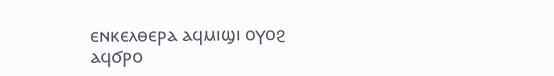ⲉⲛⲕⲉⲗⲑⲉⲣⲁ ⲁϥⲙⲓϣⲓ ⲟⲩⲟϩ ⲁϥϭⲣⲟ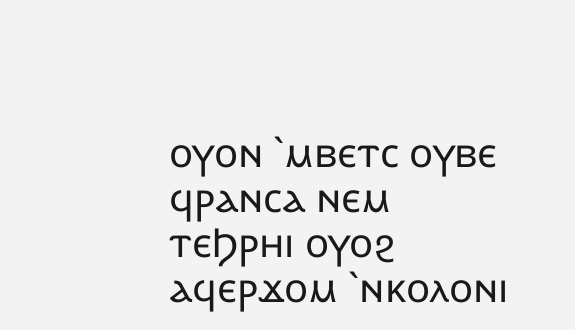ⲟⲩⲟⲛ `ⲙⲃⲉⲧⲥ ⲟⲩⲃⲉ ϥⲣⲁⲛⲥⲁ ⲛⲉⲙ ⲧⲉϦⲣⲏⲓ ⲟⲩⲟϩ ⲁϥⲉⲣϫⲟⲙ `ⲛⲕⲟⲗⲟⲛⲓ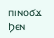ⲡⲓⲛⲟϭϫ Ϧⲉⲛ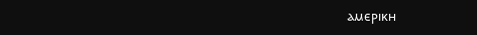ⲁⲙⲉⲣⲓⲕⲏ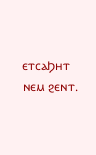ⲉⲧⲥⲁϦⲏⲧ ⲛⲉⲙ ϩⲉⲛⲧ.